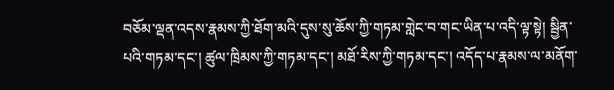བཅོམ་ལྡན་འདས་རྣམས་ཀྱི་ཐོག་མའི་དུས་སུ་ཆོས་ཀྱི་གཏམ་གླེང་བ་གང་ཡིན་པ་འདི་ལྟ་སྟེ། སྦྱིན་པའི་གཏམ་དང་། ཚུལ་ཁྲིམས་ཀྱི་གཏམ་དང་། མཐོ་རིས་ཀྱི་གཏམ་དང་། འདོད་པ་རྣམས་ལ་མནོག་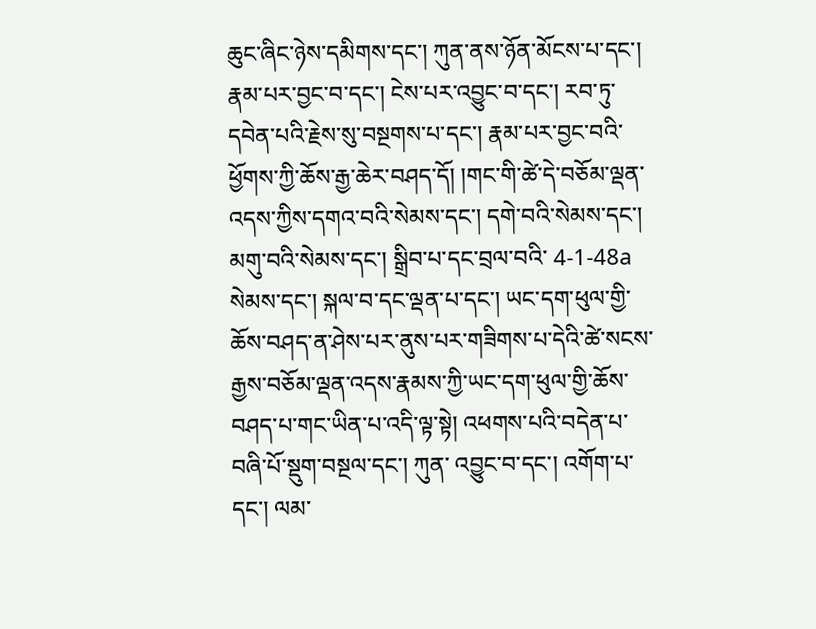ཆུང་ཞིང་ཉེས་དམིགས་དང་། ཀུན་ནས་ཉོན་མོངས་པ་དང་། རྣམ་པར་བྱང་བ་དང་། ངེས་པར་འབྱུང་བ་དང་། རབ་ཏུ་དབེན་པའི་རྗེས་སུ་བསྔགས་པ་དང་། རྣམ་པར་བྱང་བའི་ཕྱོགས་ཀྱི་ཆོས་རྒྱ་ཆེར་བཤད་དོ། །གང་གི་ཚེ་དེ་བཅོམ་ལྡན་འདས་ཀྱིས་དགའ་བའི་སེམས་དང་། དགེ་བའི་སེམས་དང་། མགུ་བའི་སེམས་དང་། སྒྲིབ་པ་དང་བྲལ་བའི་ 4-1-48a སེམས་དང་། སྐལ་བ་དང་ལྡན་པ་དང་། ཡང་དག་ཕུལ་གྱི་ཆོས་བཤད་ན་ཤེས་པར་ནུས་པར་གཟིགས་པ་དེའི་ཚེ་སངས་རྒྱས་བཅོམ་ལྡན་འདས་རྣམས་ཀྱི་ཡང་དག་ཕུལ་གྱི་ཆོས་བཤད་པ་གང་ཡིན་པ་འདི་ལྟ་སྟེ། འཕགས་པའི་བདེན་པ་བཞི་པོ་སྡུག་བསྔལ་དང་། ཀུན་ འབྱུང་བ་དང་། འགོག་པ་དང་། ལམ་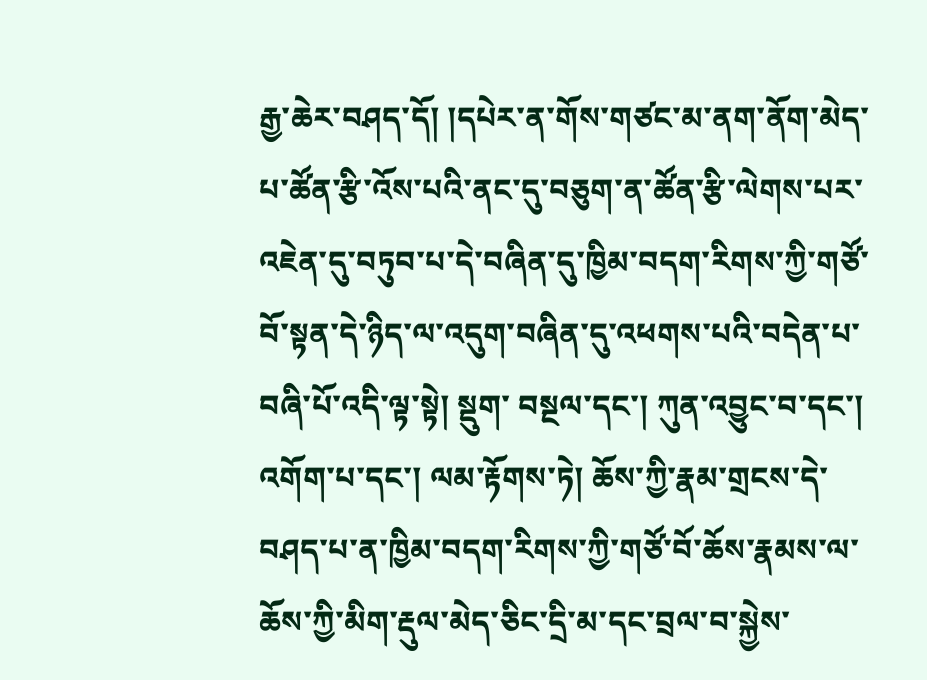རྒྱ་ཆེར་བཤད་དོ། །དཔེར་ན་གོས་གཙང་མ་ནག་ནོག་མེད་པ་ཚོན་རྩི་འོས་པའི་ནང་དུ་བཅུག་ན་ཚོན་རྩི་ལེགས་པར་འཇེན་དུ་བཏུབ་པ་དེ་བཞིན་དུ་ཁྱིམ་བདག་རིགས་ཀྱི་གཙོ་བོ་སྟན་དེ་ཉིད་ལ་འདུག་བཞིན་དུ་འཕགས་པའི་བདེན་པ་བཞི་པོ་འདི་ལྟ་སྟེ། སྡུག་ བསྔལ་དང་། ཀུན་འབྱུང་བ་དང་། འགོག་པ་དང་། ལམ་རྟོགས་ཏེ། ཆོས་ཀྱི་རྣམ་གྲངས་དེ་བཤད་པ་ན་ཁྱིམ་བདག་རིགས་ཀྱི་གཙོ་བོ་ཆོས་རྣམས་ལ་ཆོས་ཀྱི་མིག་རྡུལ་མེད་ཅིང་དྲི་མ་དང་བྲལ་བ་སྐྱེས་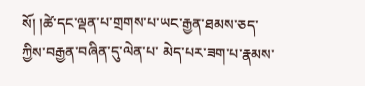སོ། །ཚེ་དང་ལྡན་པ་གྲགས་པ་ཡང་རྒྱན་ཐམས་ཅད་ཀྱིས་བརྒྱན་བཞིན་དུ་ལེན་པ་ མེད་པར་ཟག་པ་རྣམས་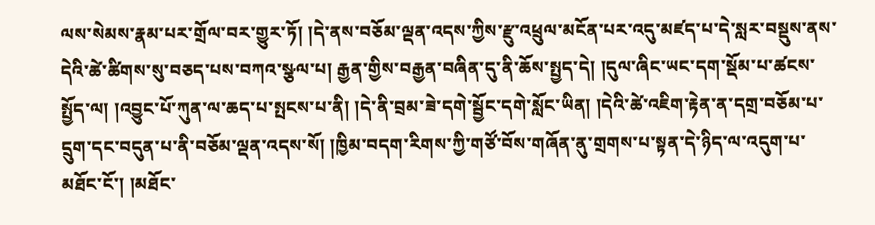ལས་སེམས་རྣམ་པར་གྲོལ་བར་གྱུར་ཏོ། །དེ་ནས་བཅོམ་ལྡན་འདས་ཀྱིས་རྫུ་འཕྲུལ་མངོན་པར་འདུ་མཛད་པ་དེ་སླར་བསྡུས་ནས་དེའི་ཚེ་ཚིགས་སུ་བཅད་པས་བཀའ་སྩལ་པ། རྒྱན་གྱིས་བརྒྱན་བཞིན་དུ་ནི་ཆོས་སྤྱད་དེ། །དུལ་ཞིང་ཡང་དག་སྡོམ་པ་ཚངས་ སྤྱོད་ལ། །འབྱུང་པོ་ཀུན་ལ་ཆད་པ་སྤངས་པ་ནི། །དེ་ནི་བྲམ་ཟེ་དགེ་སྦྱོང་དགེ་སློང་ཡིན། །དེའི་ཚེ་འཇིག་རྟེན་ན་དགྲ་བཅོམ་པ་དྲུག་དང་བདུན་པ་ནི་བཅོམ་ལྡན་འདས་སོ། །ཁྱིམ་བདག་རིགས་ཀྱི་གཙོ་བོས་གཞོན་ནུ་གྲགས་པ་སྟན་དེ་ཉིད་ལ་འདུག་པ་མཐོང་ངོ་། །མཐོང་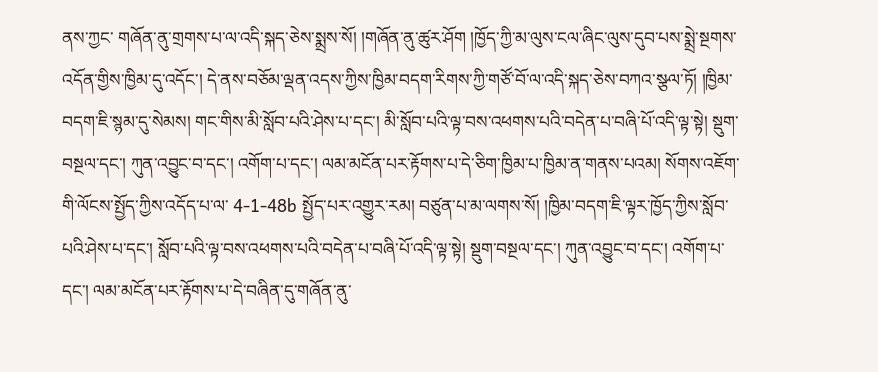ནས་ཀྱང་ གཞོན་ནུ་གྲགས་པ་ལ་འདི་སྐད་ཅེས་སྨྲས་སོ། །གཞོན་ནུ་ཚུར་ཤོག །ཁྱོད་ཀྱི་མ་ལུས་ངལ་ཞིང་ལུས་དུབ་པས་སྨྲེ་སྔགས་འདོན་གྱིས་ཁྱིམ་དུ་འདོང་། དེ་ནས་བཅོམ་ལྡན་འདས་ཀྱིས་ཁྱིམ་བདག་རིགས་ཀྱི་གཙོ་བོ་ལ་འདི་སྐད་ཅེས་བཀའ་སྩལ་ཏོ། །ཁྱིམ་བདག་ཇི་སྙམ་དུ་སེམས། གང་གིས་མི་སློབ་པའི་ཤེས་པ་དང་། མི་སློབ་པའི་ལྟ་བས་འཕགས་པའི་བདེན་པ་བཞི་པོ་འདི་ལྟ་སྟེ། སྡུག་བསྔལ་དང་། ཀུན་འབྱུང་བ་དང་། འགོག་པ་དང་། ལམ་མངོན་པར་རྟོགས་པ་དེ་ཅིག་ཁྱིམ་པ་ཁྱིམ་ན་གནས་པའམ། སོགས་འཇོག་གི་ལོངས་སྤྱོད་ཀྱིས་འདོད་པ་ལ་ 4-1-48b སྤྱོད་པར་འགྱུར་རམ། བཙུན་པ་མ་ལགས་སོ། །ཁྱིམ་བདག་ཇི་ལྟར་ཁྱོད་ཀྱིས་སློབ་པའི་ཤེས་པ་དང་། སློབ་པའི་ལྟ་བས་འཕགས་པའི་བདེན་པ་བཞི་པོ་འདི་ལྟ་སྟེ། སྡུག་བསྔལ་དང་། ཀུན་འབྱུང་བ་དང་། འགོག་པ་དང་། ལམ་མངོན་པར་རྟོགས་པ་དེ་བཞིན་དུ་གཞོན་ནུ་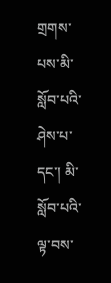གྲགས་པས་མི་སློབ་པའི་ཤེས་པ་དང་། མི་སློབ་པའི་ལྟ་བས་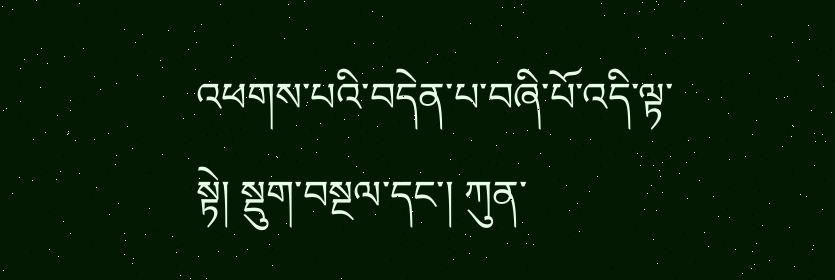འཕགས་པའི་བདེན་པ་བཞི་པོ་འདི་ལྟ་སྟེ། སྡུག་བསྔལ་དང་། ཀུན་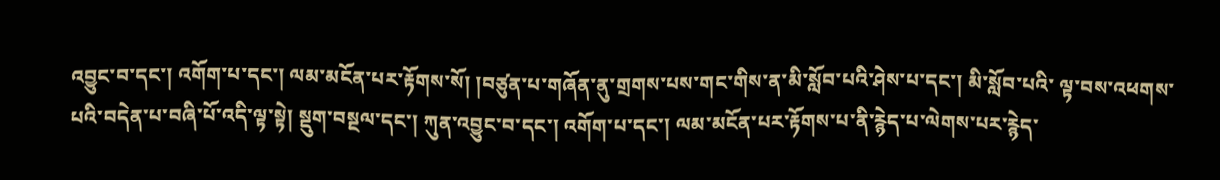འབྱུང་བ་དང་། འགོག་པ་དང་། ལམ་མངོན་པར་རྟོགས་སོ། །བཙུན་པ་གཞོན་ནུ་གྲགས་པས་གང་གིས་ན་མི་སློབ་པའི་ཤེས་པ་དང་། མི་སློབ་པའི་ ལྟ་བས་འཕགས་པའི་བདེན་པ་བཞི་པོ་འདི་ལྟ་སྟེ། སྡུག་བསྔལ་དང་། ཀུན་འབྱུང་བ་དང་། འགོག་པ་དང་། ལམ་མངོན་པར་རྟོགས་པ་ནི་རྙེད་པ་ལེགས་པར་རྙེད་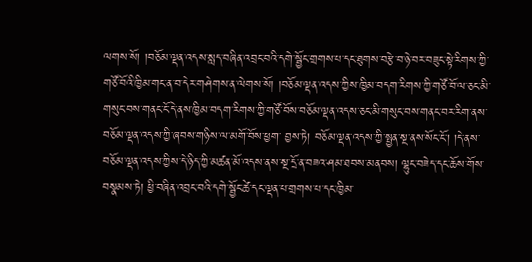ལགས་སོ། །བཅོམ་ལྡན་འདས་སླད་བཞིན་འབྲང་བའི་དགེ་སྦྱོང་གྲགས་པ་དང་ཐུགས་བརྩེ་བ་ཉེ་བར་བཟུང་སྟེ་རིགས་ཀྱི་ གཙོ་བོའི་ཁྱིམ་གང་ན་བ་དེར་གཤེགས་ན་ལེགས་སོ། །བཅོམ་ལྡན་འདས་ཀྱིས་ཁྱིམ་བདག་རིགས་ཀྱི་གཙོ་བོ་ལ་ཅང་མི་གསུང་བས་གནང་ངོ་དེ་ནས་ཁྱིམ་བདག་རིགས་ཀྱི་གཙོ་བོས་བཅོམ་ལྡན་འདས་ཅང་མི་གསུང་བས་གནང་བར་རིག་ནས་བཅོམ་ལྡན་འདས་ཀྱི་ཞབས་གཉིས་ལ་མགོ་བོས་ཕྱག་ བྱས་ཏེ། བཅོམ་ལྡན་འདས་ཀྱི་སྤྱན་སྔ་ནས་སོང་ངོ་། །དེ་ནས་བཅོམ་ལྡན་འདས་ཀྱིས་དེ་ཉིད་ཀྱི་མཚན་མོ་འདས་ནས་སྔ་དྲོ་ན་བཟའ་ཤམ་ཐབས་མནབས། ལྷུང་བཟེད་དང་ཆོས་གོས་བསྣམས་ཏེ། ཕྱི་བཞིན་འབྲང་བའི་དགེ་སྦྱོང་ཚེ་དང་ལྡན་པ་གྲགས་པ་དང་ཁྱིམ་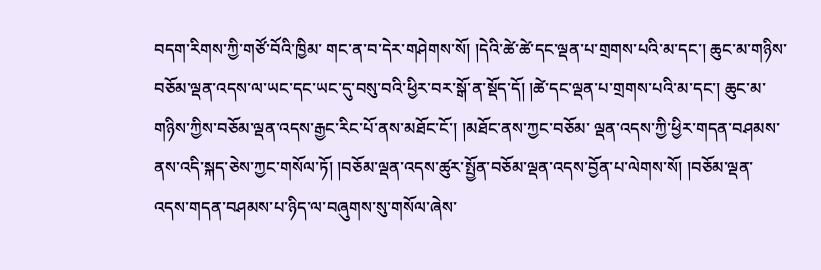བདག་རིགས་ཀྱི་གཙོ་བོའི་ཁྱིམ་ གང་ན་བ་དེར་གཤེགས་སོ། །དེའི་ཚེ་ཚེ་དང་ལྡན་པ་གྲགས་པའི་མ་དང་། ཆུང་མ་གཉིས་བཅོམ་ལྡན་འདས་ལ་ཡང་དང་ཡང་དུ་བསུ་བའི་ཕྱིར་བར་སྒོ་ན་སྡོད་དོ། །ཚེ་དང་ལྡན་པ་གྲགས་པའི་མ་དང་། ཆུང་མ་གཉིས་ཀྱིས་བཅོམ་ལྡན་འདས་རྒྱང་རིང་པོ་ནས་མཐོང་ངོ་། །མཐོང་ནས་ཀྱང་བཅོམ་ ལྡན་འདས་ཀྱི་ཕྱིར་གདན་བཤམས་ནས་འདི་སྐད་ཅེས་ཀྱང་གསོལ་ཏོ། །བཅོམ་ལྡན་འདས་ཚུར་སྤྱོན་བཅོམ་ལྡན་འདས་བྱོན་པ་ལེགས་སོ། །བཅོམ་ལྡན་འདས་གདན་བཤམས་པ་ཉིད་ལ་བཞུགས་སུ་གསོལ་ཞེས་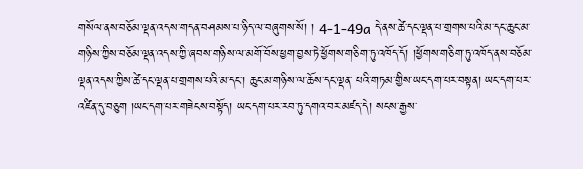གསོལ་ནས་བཅོམ་ལྡན་འདས་གདན་བཤམས་པ་ཉིད་ལ་བཞུགས་སོ། ། 4-1-49a དེ་ནས་ཚེ་དང་ལྡན་པ་གྲགས་པའི་མ་དང་ཆུང་མ་གཉིས་ཀྱིས་བཅོམ་ལྡན་འདས་ཀྱི་ཞབས་གཉིས་ལ་མགོ་བོས་ཕྱག་བྱས་ཏེ་ཕྱོགས་གཅིག་ཏུ་འཁོད་དོ། །ཕྱོགས་གཅིག་ཏུ་འཁོད་ནས་བཅོམ་ལྡན་འདས་ཀྱིས་ཚེ་དང་ལྡན་པ་གྲགས་པའི་མ་དང་། ཆུང་མ་གཉིས་ལ་ཆོས་དང་ལྡན་ པའི་གཏམ་གྱིས་ཡང་དག་པར་བསྟན། ཡང་དག་པར་འཛིན་དུ་བཅུག །ཡང་དག་པར་གཟེངས་བསྟོད། ཡང་དག་པར་རབ་ཏུ་དགའ་བར་མཛད་དེ། སངས་རྒྱས་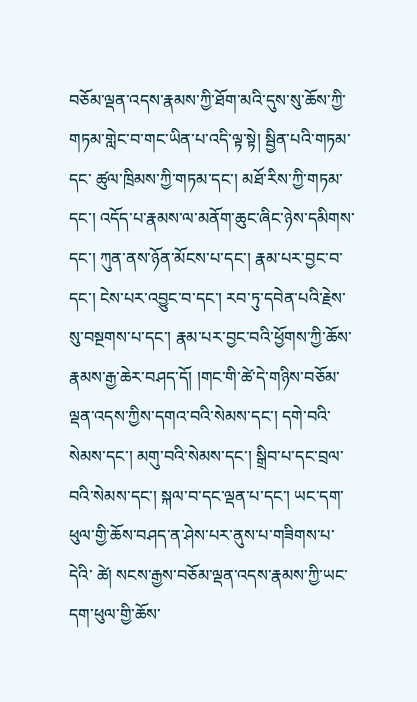བཅོམ་ལྡན་འདས་རྣམས་ཀྱི་ཐོག་མའི་དུས་སུ་ཆོས་ཀྱི་གཏམ་གླེང་བ་གང་ཡིན་པ་འདི་ལྟ་སྟེ། སྦྱིན་པའི་གཏམ་དང་ ཚུལ་ཁྲིམས་ཀྱི་གཏམ་དང་། མཐོ་རིས་ཀྱི་གཏམ་དང་། འདོད་པ་རྣམས་ལ་མནོག་ཆུང་ཞིང་ཉེས་དམིགས་དང་། ཀུན་ནས་ཉོན་མོངས་པ་དང་། རྣམ་པར་བྱང་བ་དང་། ངེས་པར་འབྱུང་བ་དང་། རབ་ཏུ་དབེན་པའི་རྗེས་སུ་བསྔགས་པ་དང་། རྣམ་པར་བྱང་བའི་ཕྱོགས་ཀྱི་ཆོས་ རྣམས་རྒྱ་ཆེར་བཤད་དོ། །གང་གི་ཚེ་དེ་གཉིས་བཅོམ་ལྡན་འདས་ཀྱིས་དགའ་བའི་སེམས་དང་། དགེ་བའི་སེམས་དང་། མགུ་བའི་སེམས་དང་། སྒྲིབ་པ་དང་བྲལ་བའི་སེམས་དང་། སྐལ་བ་དང་ལྡན་པ་དང་། ཡང་དག་ཕུལ་གྱི་ཆོས་བཤད་ན་ཤེས་པར་ནུས་པ་གཟིགས་པ་དེའི་ ཚེ། སངས་རྒྱས་བཅོམ་ལྡན་འདས་རྣམས་ཀྱི་ཡང་དག་ཕུལ་གྱི་ཆོས་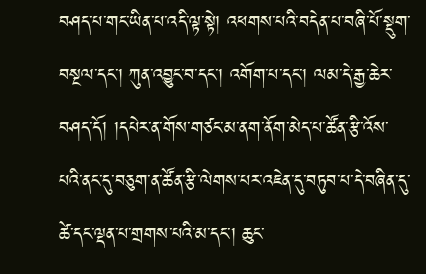བཤད་པ་གང་ཡིན་པ་འདི་ལྟ་སྟེ། འཕགས་པའི་བདེན་པ་བཞི་པོ་སྡུག་བསྔལ་དང་། ཀུན་འབྱུང་བ་དང་། འགོག་པ་དང་། ལམ་དེ་རྒྱ་ཆེར་བཤད་དོ། །དཔེར་ན་གོས་གཙང་མ་ནག་ནོག་མེད་པ་ཚོན་རྩི་འོས་ པའི་ནང་དུ་བཅུག་ན་ཚོན་རྩི་ལེགས་པར་འཇེན་དུ་བཏུབ་པ་དེ་བཞིན་དུ་ཚེ་དང་ལྡན་པ་གྲགས་པའི་མ་དང་། ཆུང་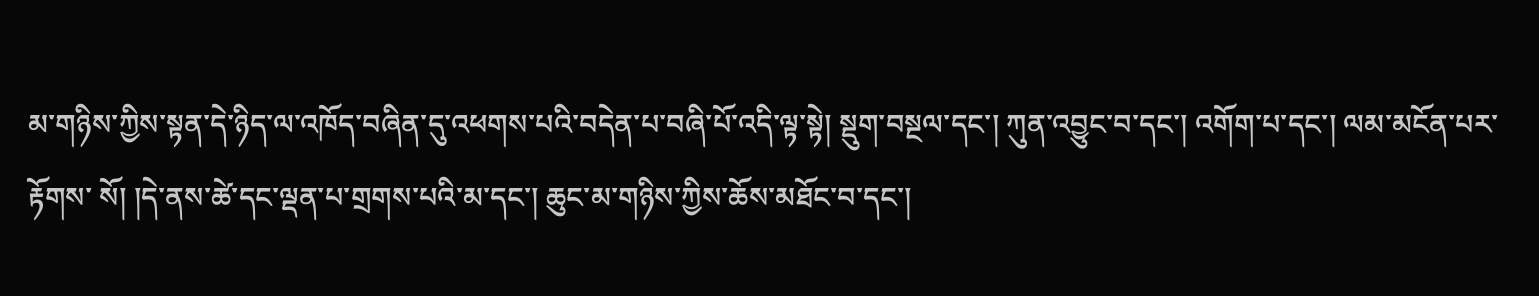མ་གཉིས་ཀྱིས་སྟན་དེ་ཉིད་ལ་འཁོད་བཞིན་དུ་འཕགས་པའི་བདེན་པ་བཞི་པོ་འདི་ལྟ་སྟེ། སྡུག་བསྔལ་དང་། ཀུན་འབྱུང་བ་དང་། འགོག་པ་དང་། ལམ་མངོན་པར་རྟོགས་ སོ། །དེ་ནས་ཚེ་དང་ལྡན་པ་གྲགས་པའི་མ་དང་། ཆུང་མ་གཉིས་ཀྱིས་ཆོས་མཐོང་བ་དང་།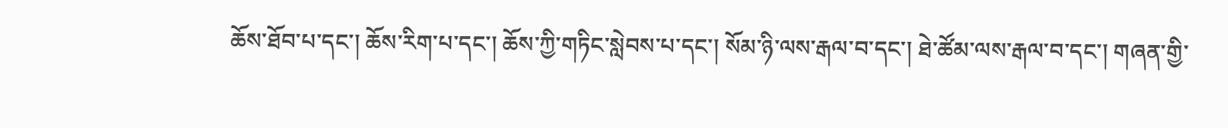ཆོས་ཐོབ་པ་དང་། ཆོས་རིག་པ་དང་། ཆོས་ཀྱི་གཏིང་སླེབས་པ་དང་། སོམ་ཉི་ལས་རྒལ་བ་དང་། ཐེ་ཚོམ་ལས་རྒལ་བ་དང་། གཞན་གྱི་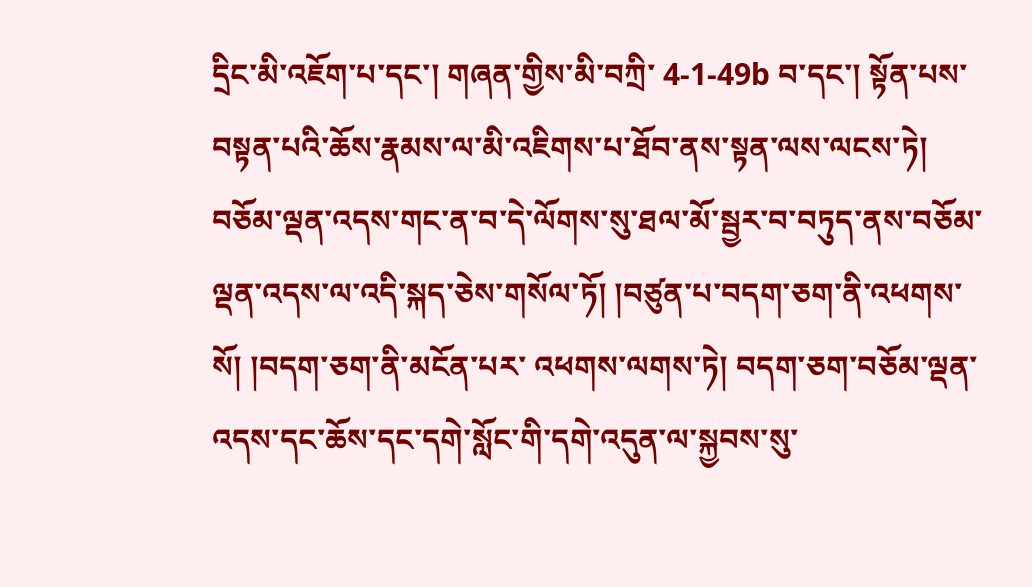དྲིང་མི་འཇོག་པ་དང་། གཞན་གྱིས་མི་བཀྲི་ 4-1-49b བ་དང་། སྟོན་པས་བསྟན་པའི་ཆོས་རྣམས་ལ་མི་འཇིགས་པ་ཐོབ་ནས་སྟན་ལས་ལངས་ཏེ། བཅོམ་ལྡན་འདས་གང་ན་བ་དེ་ལོགས་སུ་ཐལ་མོ་སྦྱར་བ་བཏུད་ནས་བཅོམ་ལྡན་འདས་ལ་འདི་སྐད་ཅེས་གསོལ་ཏོ། །བཙུན་པ་བདག་ཅག་ནི་འཕགས་སོ། །བདག་ཅག་ནི་མངོན་པར་ འཕགས་ལགས་ཏེ། བདག་ཅག་བཅོམ་ལྡན་འདས་དང་ཆོས་དང་དགེ་སློང་གི་དགེ་འདུན་ལ་སྐྱབས་སུ་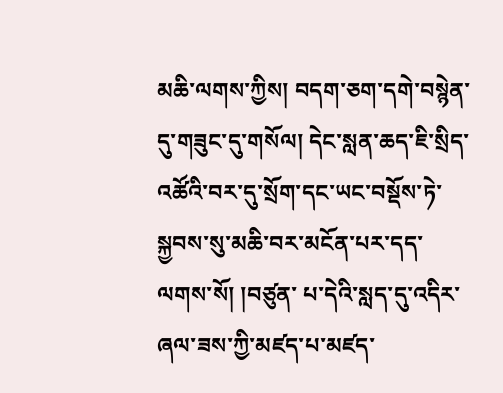མཆི་ལགས་ཀྱིས། བདག་ཅག་དགེ་བསྙེན་དུ་གཟུང་དུ་གསོལ། དེང་སླན་ཆད་ཇི་སྲིད་འཚོའི་བར་དུ་སྲོག་དང་ཡང་བསྡོས་ཏེ་སྐྱབས་སུ་མཆི་བར་མངོན་པར་དད་ལགས་སོ། །བཙུན་ པ་དེའི་སླད་དུ་འདིར་ཞལ་ཟས་ཀྱི་མཛད་པ་མཛད་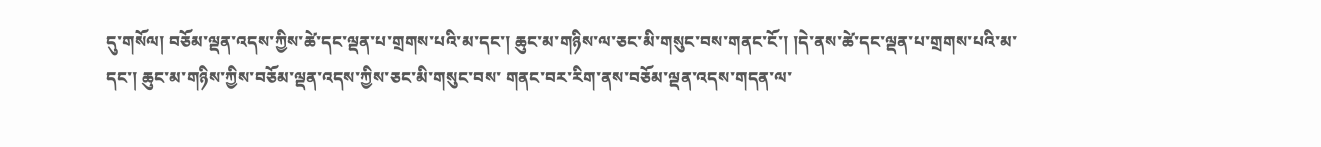དུ་གསོལ། བཅོམ་ལྡན་འདས་ཀྱིས་ཚེ་དང་ལྡན་པ་གྲགས་པའི་མ་དང་། ཆུང་མ་གཉིས་ལ་ཅང་མི་གསུང་བས་གནང་ངོ་། །དེ་ནས་ཚེ་དང་ལྡན་པ་གྲགས་པའི་མ་དང་། ཆུང་མ་གཉིས་ཀྱིས་བཅོམ་ལྡན་འདས་ཀྱིས་ཅང་མི་གསུང་བས་ གནང་བར་རིག་ནས་བཅོམ་ལྡན་འདས་གདན་ལ་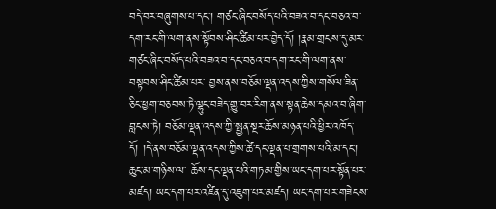བདེ་བར་བཞུགས་པ་དང་། གཙང་ཞིང་བསོད་པའི་བཟའ་བ་དང་བཅའ་བ་དག་རང་གི་ལག་ནས་སྟོབས་ཤིང་ཚིམ་པར་བྱེད་དོ། །རྣམ་གྲངས་དུ་མར་གཙང་ཞིང་བསོད་པའི་བཟའ་བ་དང་བཅའ་བ་དག་རང་གི་ལག་ནས་བསྟབས་ཤིང་ཚིམ་པར་ བྱས་ནས་བཅོམ་ལྡན་འདས་ཀྱིས་གསོལ་ཟིན་ཅིང་ཕྱག་བཅབས་ཏེ་ལྷུང་བཟེད་གྱུ་བར་རིག་ནས་སྟན་ཆེས་དམའ་བ་ཞིག་བླངས་ཏེ། བཅོམ་ལྡན་འདས་ཀྱི་སྤྱན་སྔར་ཆོས་མཉན་པའི་ཕྱིར་འཁོད་དོ། །དེ་ནས་བཅོམ་ལྡན་འདས་ཀྱིས་ཚེ་དང་ལྡན་པ་གྲགས་པའི་མ་དང་། ཆུང་མ་གཉིས་ལ་ ཆོས་དང་ལྡན་པའི་གཏམ་གྱིས་ཡང་དག་པར་སྟོན་པར་མཛད། ཡང་དག་པར་འཛིན་དུ་འཇུག་པར་མཛད། ཡང་དག་པར་གཟེངས་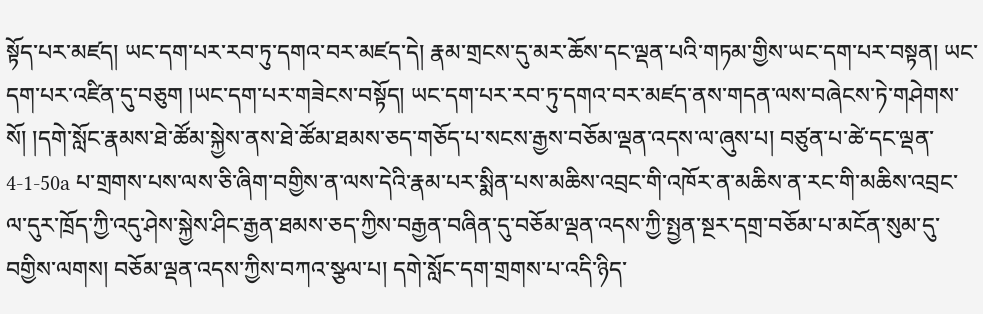སྟོད་པར་མཛད། ཡང་དག་པར་རབ་ཏུ་དགའ་བར་མཛད་དེ། རྣམ་གྲངས་དུ་མར་ཆོས་དང་ལྡན་པའི་གཏམ་གྱིས་ཡང་དག་པར་བསྟན། ཡང་ དག་པར་འཛིན་དུ་བཅུག །ཡང་དག་པར་གཟེངས་བསྟོད། ཡང་དག་པར་རབ་ཏུ་དགའ་བར་མཛད་ནས་གདན་ལས་བཞེངས་ཏེ་གཤེགས་སོ། །དགེ་སློང་རྣམས་ཐེ་ཚོམ་སྐྱེས་ནས་ཐེ་ཚོམ་ཐམས་ཅད་གཅོད་པ་སངས་རྒྱས་བཅོམ་ལྡན་འདས་ལ་ཞུས་པ། བཙུན་པ་ཚེ་དང་ལྡན་ 4-1-50a པ་གྲགས་པས་ལས་ཅི་ཞིག་བགྱིས་ན་ལས་དེའི་རྣམ་པར་སྨིན་པས་མཆིས་འབྲང་གི་འཁོར་ན་མཆིས་ན་རང་གི་མཆིས་འབྲང་ལ་དུར་ཁྲོད་ཀྱི་འདུ་ཤེས་སྐྱེས་ཤིང་རྒྱན་ཐམས་ཅད་ཀྱིས་བརྒྱན་བཞིན་དུ་བཅོམ་ལྡན་འདས་ཀྱི་སྤྱན་སྔར་དགྲ་བཅོམ་པ་མངོན་སུམ་དུ་བགྱིས་ལགས། བཅོམ་ལྡན་འདས་ཀྱིས་བཀའ་སྩལ་པ། དགེ་སློང་དག་གྲགས་པ་འདི་ཉིད་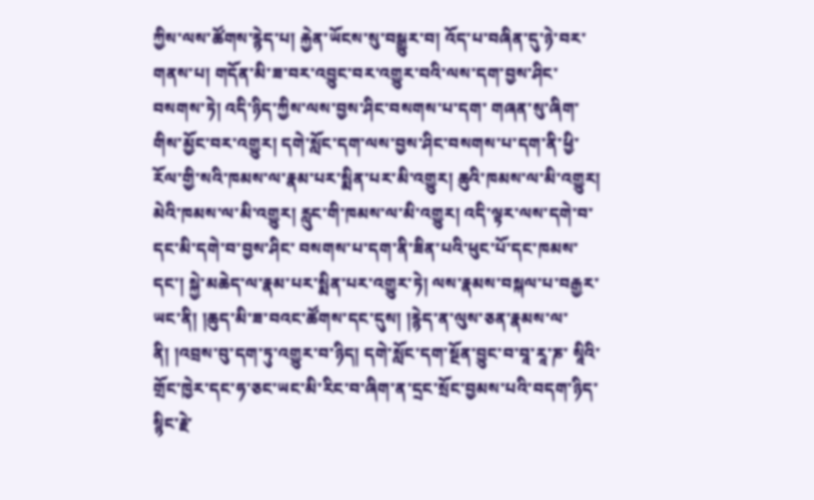ཀྱིས་ལས་ཚོགས་རྙེད་པ། རྐྱེན་ཡོངས་སུ་བསྒྱུར་བ། འོད་པ་བཞིན་དུ་ཉེ་བར་གནས་པ། གདོན་མི་ཟ་བར་འབྱུང་བར་འགྱུར་བའི་ལས་དག་བྱས་ཤིང་བསགས་ཏེ། འདི་ཉིད་ཀྱིས་ལས་བྱས་ཤིང་བསགས་པ་དག་ གཞན་སུ་ཞིག་གིས་མྱོང་བར་འགྱུར། དགེ་སློང་དག་ལས་བྱས་ཤིང་བསགས་པ་དག་ནི་ཕྱི་རོལ་གྱི་སའི་ཁམས་ལ་རྣམ་པར་སྨིན་པར་མི་འགྱུར། ཆུའི་ཁམས་ལ་མི་འགྱུར། མེའི་ཁམས་ལ་མི་འགྱུར། རླུང་གི་ཁམས་ལ་མི་འགྱུར། འདི་ལྟར་ལས་དགེ་བ་དང་མི་དགེ་བ་བྱས་ཤིང་ བསགས་པ་དག་ནི་ཟིན་པའི་ཕུང་པོ་དང་ཁམས་དང་། སྐྱེ་མཆེད་ལ་རྣམ་པར་སྨིན་པར་འགྱུར་ཏེ། ལས་རྣམས་བསྐལ་པ་བརྒྱར་ཡང་ནི། །ཆུད་མི་ཟ་བའང་ཚོགས་དང་དུས། །རྙེད་ན་ལུས་ཅན་རྣམས་ལ་ནི། །འབྲས་བུ་དག་ཏུ་འགྱུར་བ་ཉིད། དགེ་སློང་དག་སྔོན་བྱུང་བ་བཱ་རཱ་ཎ་ སཱིའི་གྲོང་ཁྱེར་དང་ཧ་ཅང་ཡང་མི་རིང་བ་ཞིག་ན་དྲང་སྲོང་བྱམས་པའི་བདག་ཉིད་སྙིང་རྗེ་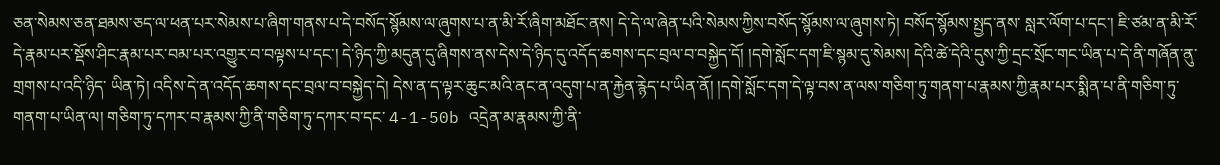ཅན་སེམས་ཅན་ཐམས་ཅད་ལ་ཕན་པར་སེམས་པ་ཞིག་གནས་པ་དེ་བསོད་སྙོམས་ལ་ཞུགས་པ་ན་མི་རོ་ཞིག་མཐོང་ནས། དེ་དེ་ལ་ཞེན་པའི་སེམས་ཀྱིས་བསོད་སྙོམས་ལ་ཞུགས་ཏེ། བསོད་སྙོམས་སྤྱད་ནས་ སླར་ལོག་པ་དང་། ཇི་ཙམ་ན་མི་རོ་དེ་རྣམ་པར་སྡོས་ཤིང་རྣམ་པར་བམ་པར་འགྱུར་བ་བལྟས་པ་དང་། དེ་ཉིད་ཀྱི་མདུན་དུ་ཞིགས་ནས་དེས་དེ་ཉིད་དུ་འདོད་ཆགས་དང་བྲལ་བ་བསྐྱེད་དོ། །དགེ་སློང་དག་ཇི་སྙམ་དུ་སེམས། དེའི་ཚེ་དེའི་དུས་ཀྱི་དྲང་སྲོང་གང་ཡིན་པ་དེ་ནི་གཞོན་ནུ་གྲགས་པ་འདི་ཉིད་ ཡིན་ཏེ། འདིས་དེ་ན་འདོད་ཆགས་དང་བྲལ་བ་བསྐྱེད་དེ། དེས་ན་ད་ལྟར་ཆུང་མའི་ནང་ན་འདུག་པ་ན་རྐྱེན་རྙེད་པ་ཡིན་ནོ། །དགེ་སློང་དག་དེ་ལྟ་བས་ན་ལས་གཅིག་ཏུ་གནག་པ་རྣམས་ཀྱི་རྣམ་པར་སྨིན་པ་ནི་གཅིག་ཏུ་གནག་པ་ཡིན་ལ། གཅིག་ཏུ་དཀར་བ་རྣམས་ཀྱི་ནི་གཅིག་ཏུ་དཀར་བ་དང་ 4-1-50b འདྲེན་མ་རྣམས་ཀྱི་ནི་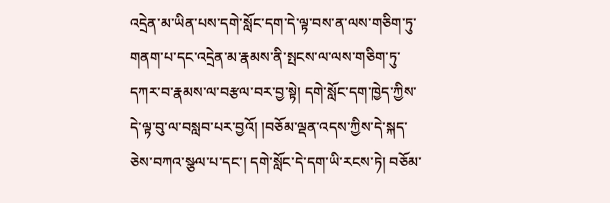འདྲེན་མ་ཡིན་པས་དགེ་སློང་དག་དེ་ལྟ་བས་ན་ལས་གཅིག་ཏུ་གནག་པ་དང་འདྲེན་མ་རྣམས་ནི་སྤངས་ལ་ལས་གཅིག་ཏུ་དཀར་བ་རྣམས་ལ་བརྩལ་བར་བྱ་སྟེ། དགེ་སློང་དག་ཁྱེད་ཀྱིས་དེ་ལྟ་བུ་ལ་བསླབ་པར་བྱའོ། །བཅོམ་ལྡན་འདས་ཀྱིས་དེ་སྐད་ཅེས་བཀའ་སྩལ་པ་དང་། དགེ་སློང་དེ་དག་ཡི་རངས་ཏེ། བཅོམ་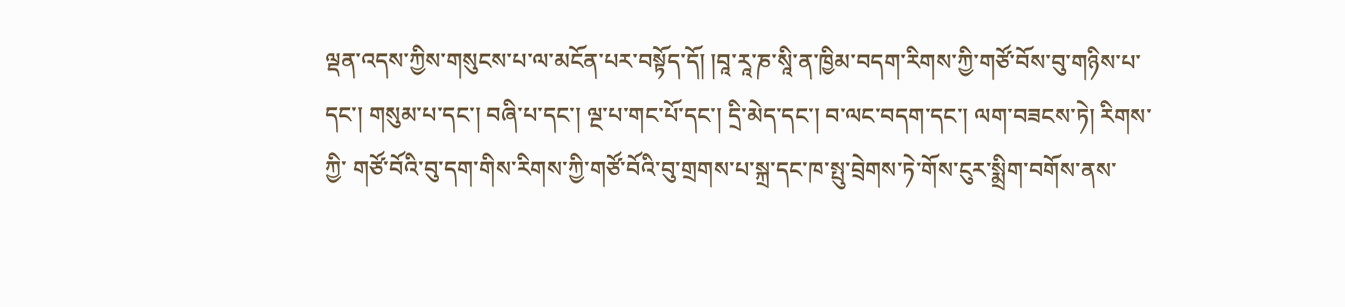ལྡན་འདས་ཀྱིས་གསུངས་པ་ལ་མངོན་པར་བསྟོད་དོ། །བཱ་རཱ་ཎ་སཱི་ན་ཁྱིམ་བདག་རིགས་ཀྱི་གཙོ་བོས་བུ་གཉིས་པ་དང་། གསུམ་པ་དང་། བཞི་པ་དང་། ལྔ་པ་གང་པོ་དང་། དྲི་མེད་དང་། བ་ལང་བདག་དང་། ལག་བཟངས་ཏེ། རིགས་ཀྱི་ གཙོ་བོའི་བུ་དག་གིས་རིགས་ཀྱི་གཙོ་བོའི་བུ་གྲགས་པ་སྐྲ་དང་ཁ་སྤུ་བྲེགས་ཏེ་གོས་ངུར་སྨྲིག་བགོས་ནས་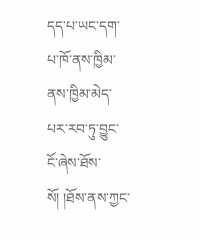དད་པ་ཡང་དག་པ་ཁོ་ནས་ཁྱིམ་ནས་ཁྱིམ་མེད་པར་རབ་ཏུ་བྱུང་ངོ་ཞེས་ཐོས་སོ། །ཐོས་ནས་ཀྱང་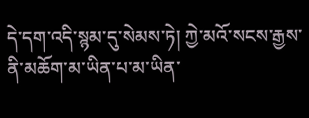དེ་དག་འདི་སྙམ་དུ་སེམས་ཏེ། ཀྱེ་མའོ་སངས་རྒྱས་ནི་མཆོག་མ་ཡིན་པ་མ་ཡིན་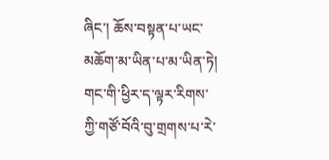ཞིང་། ཆོས་བསྟན་པ་ཡང་མཆོག་མ་ཡིན་པ་མ་ཡིན་ཏེ། གང་གི་ཕྱིར་ད་ལྟར་རིགས་ཀྱི་གཙོ་བོའི་བུ་གྲགས་པ་རེ་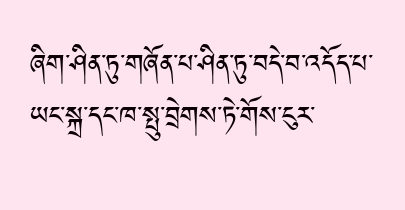ཞིག་ཤིན་ཏུ་གཞོན་པ་ཤིན་ཏུ་བདེ་བ་འདོད་པ་ཡང་སྐྲ་དང་ཁ་སྤུ་བྲེགས་ཏེ་གོས་ངུར་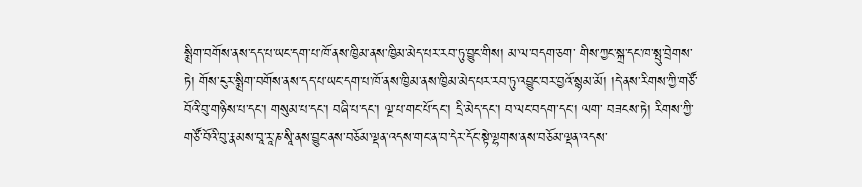སྨྲིག་བགོས་ནས་དད་པ་ཡང་དག་པ་ཁོ་ནས་ཁྱིམ་ནས་ཁྱིམ་མེད་པར་རབ་ཏུ་བྱུང་གིས། མ་ལ་བདག་ཅག་ གིས་ཀྱང་སྐྲ་དང་ཁ་སྤུ་བྲེགས་ཏེ། གོས་ངུར་སྨྲིག་བགོས་ནས་དད་པ་ཡང་དག་པ་ཁོ་ནས་ཁྱིམ་ནས་ཁྱིམ་མེད་པར་རབ་ཏུ་འབྱུང་བར་བྱའོ་སྙམ་མོ། །དེ་ནས་རིགས་ཀྱི་གཙོ་བོའི་བུ་གཉིས་པ་དང་། གསུམ་པ་དང་། བཞི་པ་དང་། ལྔ་པ་གང་པོ་དང་། དྲི་མེད་དང་། བ་ལང་བདག་དང་། ལག་ བཟངས་ཏེ། རིགས་ཀྱི་གཙོ་བོའི་བུ་རྣམས་བཱ་རཱ་ཎ་སཱི་ནས་བྱུང་ནས་བཅོམ་ལྡན་འདས་གང་ན་བ་དེར་དོང་སྟེ་ལྷགས་ནས་བཅོམ་ལྡན་འདས་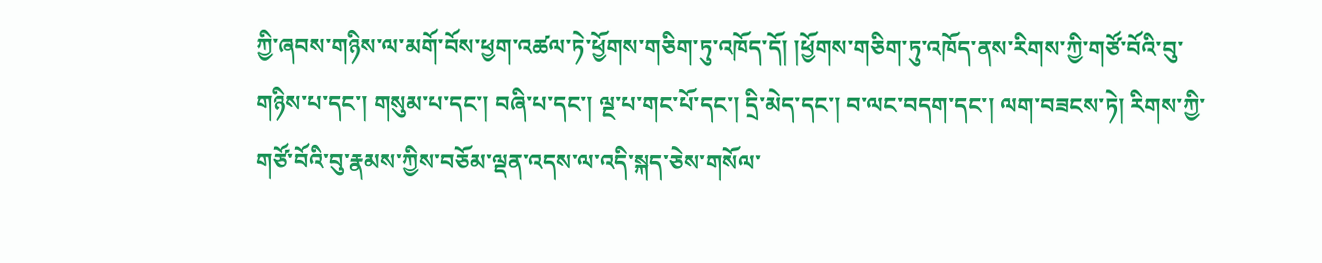ཀྱི་ཞབས་གཉིས་ལ་མགོ་བོས་ཕྱག་འཚལ་ཏེ་ཕྱོགས་གཅིག་ཏུ་འཁོད་དོ། །ཕྱོགས་གཅིག་ཏུ་འཁོད་ནས་རིགས་ཀྱི་གཙོ་བོའི་བུ་གཉིས་པ་དང་། གསུམ་པ་དང་། བཞི་པ་དང་། ལྔ་པ་གང་པོ་དང་། དྲི་མེད་དང་། བ་ལང་བདག་དང་། ལག་བཟངས་ཏེ། རིགས་ཀྱི་གཙོ་བོའི་བུ་རྣམས་ཀྱིས་བཅོམ་ལྡན་འདས་ལ་འདི་སྐད་ཅེས་གསོལ་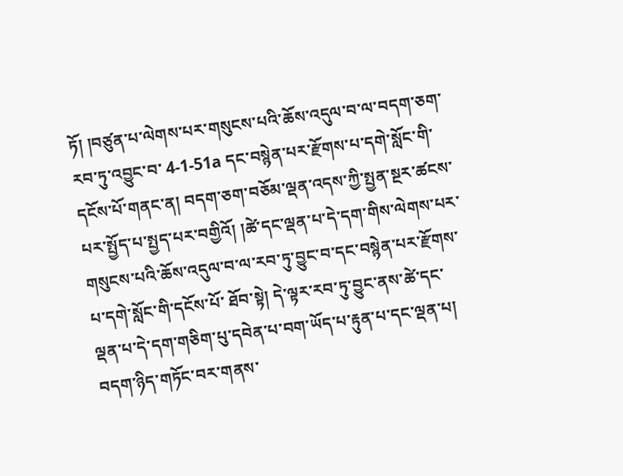ཏོ། །བཙུན་པ་ལེགས་པར་གསུངས་པའི་ཆོས་འདུལ་བ་ལ་བདག་ཅག་རབ་ཏུ་འབྱུང་བ་ 4-1-51a དང་བསྙེན་པར་རྫོགས་པ་དགེ་སློང་གི་དངོས་པོ་གནང་ན། བདག་ཅག་བཅོམ་ལྡན་འདས་ཀྱི་སྤྱན་སྔར་ཚངས་པར་སྤྱོད་པ་སྤྱད་པར་བགྱིའོ། །ཚེ་དང་ལྡན་པ་དེ་དག་གིས་ལེགས་པར་གསུངས་པའི་ཆོས་འདུལ་བ་ལ་རབ་ཏུ་བྱུང་བ་དང་བསྙེན་པར་རྫོགས་པ་དགེ་སློང་གི་དངོས་པོ་ ཐོབ་སྟེ། དེ་ལྟར་རབ་ཏུ་བྱུང་ནས་ཚེ་དང་ལྡན་པ་དེ་དག་གཅིག་པུ་དབེན་པ་བག་ཡོད་པ་རྟུན་པ་དང་ལྡན་པ། བདག་ཉིད་གཏོང་བར་གནས་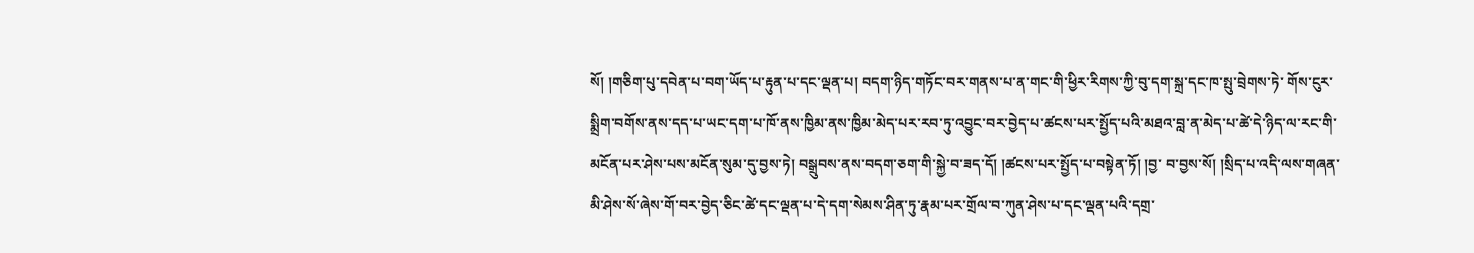སོ། །གཅིག་པུ་དབེན་པ་བག་ཡོད་པ་རྟུན་པ་དང་ལྡན་པ། བདག་ཉིད་གཏོང་བར་གནས་པ་ན་གང་གི་ཕྱིར་རིགས་ཀྱི་བུ་དག་སྐྲ་དང་ཁ་སྤུ་བྲེགས་ཏེ་ གོས་ངུར་སྨྲིག་བགོས་ནས་དད་པ་ཡང་དག་པ་ཁོ་ནས་ཁྱིམ་ནས་ཁྱིམ་མེད་པར་རབ་ཏུ་འབྱུང་བར་བྱེད་པ་ཚངས་པར་སྤྱོད་པའི་མཐའ་བླ་ན་མེད་པ་ཚེ་དེ་ཉིད་ལ་རང་གི་མངོན་པར་ཤེས་པས་མངོན་སུམ་དུ་བྱས་ཏེ། བསྒྲུབས་ནས་བདག་ཅག་གི་སྐྱེ་བ་ཟད་དོ། །ཚངས་པར་སྤྱོད་པ་བསྟེན་ཏོ། །བྱ་ བ་བྱས་སོ། །སྲིད་པ་འདི་ལས་གཞན་མི་ཤེས་སོ་ཞེས་གོ་བར་བྱེད་ཅིང་ཚེ་དང་ལྡན་པ་དེ་དག་སེམས་ཤིན་ཏུ་རྣམ་པར་གྲོལ་བ་ཀུན་ཤེས་པ་དང་ལྡན་པའི་དགྲ་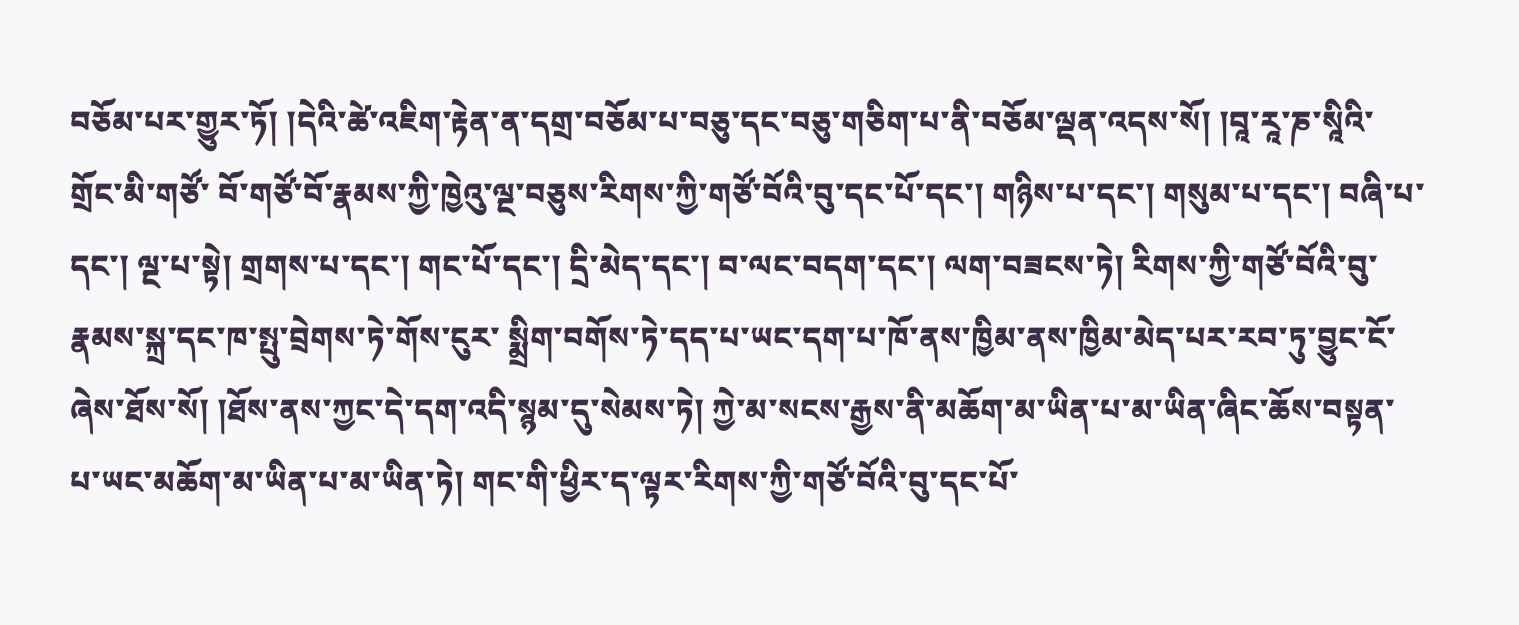བཅོམ་པར་གྱུར་ཏོ། །དེའི་ཚེ་འཇིག་རྟེན་ན་དགྲ་བཅོམ་པ་བཅུ་དང་བཅུ་གཅིག་པ་ནི་བཅོམ་ལྡན་འདས་སོ། །བཱ་རཱ་ཎ་སཱིའི་གྲོང་མི་གཙོ་ བོ་གཙོ་བོ་རྣམས་ཀྱི་ཁྱེའུ་ལྔ་བཅུས་རིགས་ཀྱི་གཙོ་བོའི་བུ་དང་པོ་དང་། གཉིས་པ་དང་། གསུམ་པ་དང་། བཞི་པ་དང་། ལྔ་པ་སྟེ། གྲགས་པ་དང་། གང་པོ་དང་། དྲི་མེད་དང་། བ་ལང་བདག་དང་། ལག་བཟངས་ཏེ། རིགས་ཀྱི་གཙོ་བོའི་བུ་རྣམས་སྐྲ་དང་ཁ་སྤུ་བྲེགས་ཏེ་གོས་ངུར་ སྨྲིག་བགོས་ཏེ་དད་པ་ཡང་དག་པ་ཁོ་ནས་ཁྱིམ་ནས་ཁྱིམ་མེད་པར་རབ་ཏུ་བྱུང་ངོ་ཞེས་ཐོས་སོ། །ཐོས་ནས་ཀྱང་དེ་དག་འདི་སྙམ་དུ་སེམས་ཏེ། ཀྱེ་མ་སངས་རྒྱས་ནི་མཆོག་མ་ཡིན་པ་མ་ཡིན་ཞིང་ཆོས་བསྟན་པ་ཡང་མཆོག་མ་ཡིན་པ་མ་ཡིན་ཏེ། གང་གི་ཕྱིར་ད་ལྟར་རིགས་ཀྱི་གཙོ་བོའི་བུ་དང་པོ་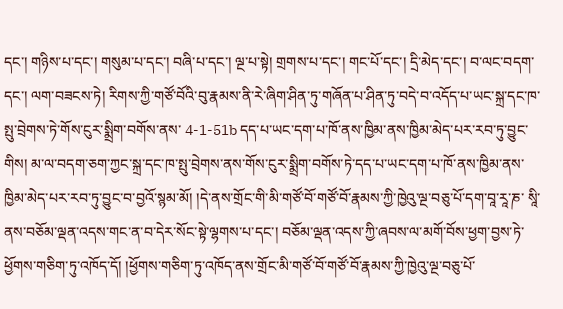དང་། གཉིས་པ་དང་། གསུམ་པ་དང་། བཞི་པ་དང་། ལྔ་པ་སྟེ། གྲགས་པ་དང་། གང་པོ་དང་། དྲི་མེད་དང་། བ་ལང་བདག་དང་། ལག་བཟངས་ཏེ། རིགས་ཀྱི་གཙོ་བོའི་བུ་རྣམས་ནི་རེ་ཞིག་ཤིན་ཏུ་གཞོན་པ་ཤིན་ཏུ་བདེ་བ་འདོད་པ་ཡང་སྐྲ་དང་ཁ་སྤུ་བྲེགས་ཏེ་གོས་ངུར་སྨྲིག་བགོས་ནས་ 4-1-51b དད་པ་ཡང་དག་པ་ཁོ་ནས་ཁྱིམ་ནས་ཁྱིམ་མེད་པར་རབ་ཏུ་བྱུང་གིས། མ་ལ་བདག་ཅག་ཀྱང་སྐྲ་དང་ཁ་སྤུ་བྲེགས་ནས་གོས་ངུར་སྨྲིག་བགོས་ཏེ་དད་པ་ཡང་དག་པ་ཁོ་ནས་ཁྱིམ་ནས་ཁྱིམ་མེད་པར་རབ་ཏུ་བྱུང་བ་བྱའོ་སྙམ་མོ། །དེ་ནས་གྲོང་གི་མི་གཙོ་བོ་གཙོ་བོ་རྣམས་ཀྱི་ཁྱེའུ་ལྔ་བཅུ་པོ་དག་བཱ་རཱ་ཎ་ སཱི་ནས་བཅོམ་ལྡན་འདས་གང་ན་བ་དེར་སོང་སྟེ་ལྷགས་པ་དང་། བཅོམ་ལྡན་འདས་ཀྱི་ཞབས་ལ་མགོ་བོས་ཕྱག་བྱས་ཏེ་ཕྱོགས་གཅིག་ཏུ་འཁོད་དོ། །ཕྱོགས་གཅིག་ཏུ་འཁོད་ནས་གྲོང་མི་གཙོ་བོ་གཙོ་བོ་རྣམས་ཀྱི་ཁྱེའུ་ལྔ་བཅུ་པོ་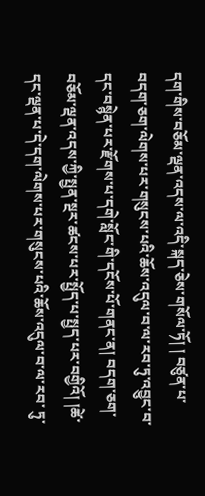དག་གིས་བཅོམ་ལྡན་འདས་ལ་འདི་སྐད་ཅེས་གསོལ་ཏོ། ། བཙུན་པ་བདག་ཅག་ལེགས་པར་གསུངས་པའི་ཆོས་འདུལ་བ་ལ་རབ་ཏུ་འབྱུང་བ་དང་བསྙེན་པར་རྫོགས་པ་དགེ་སློང་གི་དངོས་པོ་གནང་ན། བདག་ཅག་བཅོམ་ལྡན་འདས་ཀྱི་སྤྱན་སྔར་ཚངས་པར་སྤྱོད་པ་སྤྱད་པར་བགྱིའོ། །ཚེ་དང་ལྡན་པ་དེ་དག་ལེགས་པར་གསུངས་པའི་ཆོས་འདུལ་བ་ལ་རབ་ ཏུ་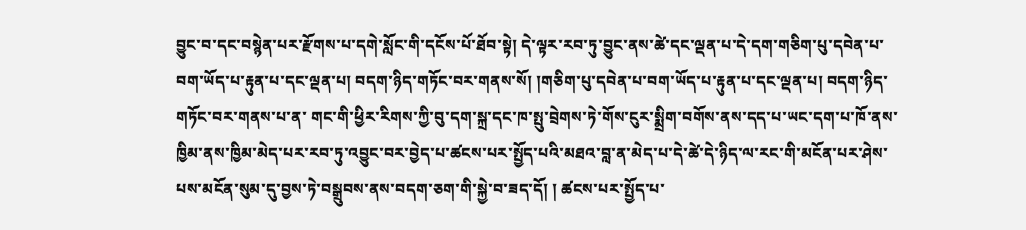བྱུང་བ་དང་བསྙེན་པར་རྫོགས་པ་དགེ་སློང་གི་དངོས་པོ་ཐོབ་སྟེ། དེ་ལྟར་རབ་ཏུ་བྱུང་ནས་ཚེ་དང་ལྡན་པ་དེ་དག་གཅིག་པུ་དབེན་པ་བག་ཡོད་པ་རྟུན་པ་དང་ལྡན་པ། བདག་ཉིད་གཏོང་བར་གནས་སོ། །གཅིག་པུ་དབེན་པ་བག་ཡོད་པ་རྟུན་པ་དང་ལྡན་པ། བདག་ཉིད་གཏོང་བར་གནས་པ་ན་ གང་གི་ཕྱིར་རིགས་ཀྱི་བུ་དག་སྐྲ་དང་ཁ་སྤུ་བྲེགས་ཏེ་གོས་ངུར་སྨྲིག་བགོས་ནས་དད་པ་ཡང་དག་པ་ཁོ་ནས་ཁྱིམ་ནས་ཁྱིམ་མེད་པར་རབ་ཏུ་འབྱུང་བར་བྱེད་པ་ཚངས་པར་སྤྱོད་པའི་མཐའ་བླ་ན་མེད་པ་དེ་ཚེ་དེ་ཉིད་ལ་རང་གི་མངོན་པར་ཤེས་པས་མངོན་སུམ་དུ་བྱས་ཏེ་བསྒྲུབས་ནས་བདག་ཅག་གི་སྐྱེ་བ་ཟད་དོ། ། ཚངས་པར་སྤྱོད་པ་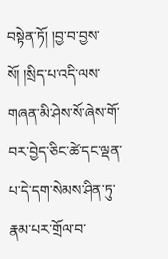བསྟེན་ཏོ། །བྱ་བ་བྱས་སོ། །སྲིད་པ་འདི་ལས་གཞན་མི་ཤེས་སོ་ཞེས་གོ་བར་བྱེད་ཅིང་ཚེ་དང་ལྡན་པ་དེ་དག་སེམས་ཤིན་ཏུ་རྣམ་པར་གྲོལ་བ་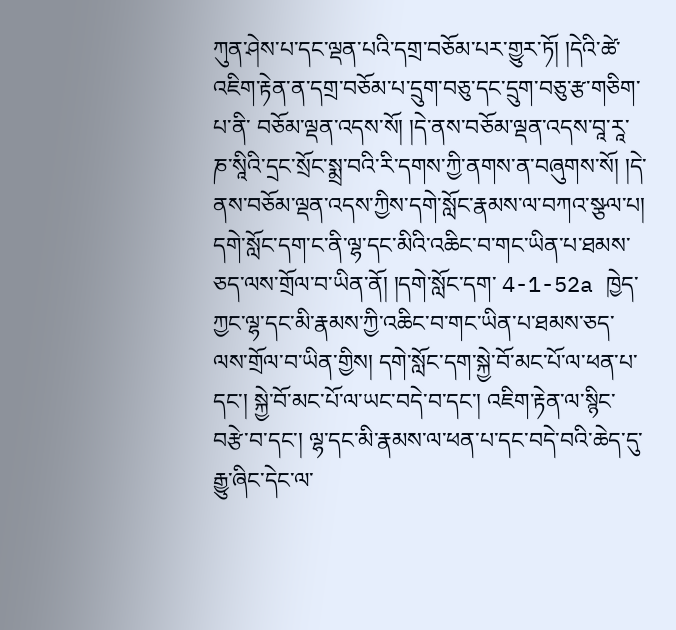ཀུན་ཤེས་པ་དང་ལྡན་པའི་དགྲ་བཅོམ་པར་གྱུར་ཏོ། །དེའི་ཚེ་འཇིག་རྟེན་ན་དགྲ་བཅོམ་པ་དྲུག་བཅུ་དང་དྲུག་བཅུ་རྩ་གཅིག་པ་ནི་ བཅོམ་ལྡན་འདས་སོ། །དེ་ནས་བཅོམ་ལྡན་འདས་བཱ་རཱ་ཎ་སཱིའི་དྲང་སྲོང་སྨྲ་བའི་རི་དགས་ཀྱི་ནགས་ན་བཞུགས་སོ། །དེ་ནས་བཅོམ་ལྡན་འདས་ཀྱིས་དགེ་སློང་རྣམས་ལ་བཀའ་སྩལ་པ། དགེ་སློང་དག་ང་ནི་ལྷ་དང་མིའི་འཆིང་བ་གང་ཡིན་པ་ཐམས་ཅད་ལས་གྲོལ་བ་ཡིན་ནོ། །དགེ་སློང་དག་ 4-1-52a ཁྱེད་ཀྱང་ལྷ་དང་མི་རྣམས་ཀྱི་འཆིང་བ་གང་ཡིན་པ་ཐམས་ཅད་ལས་གྲོལ་བ་ཡིན་གྱིས། དགེ་སློང་དག་སྐྱེ་བོ་མང་པོ་ལ་ཕན་པ་དང་། སྐྱེ་བོ་མང་པོ་ལ་ཡང་བདེ་བ་དང་། འཇིག་རྟེན་ལ་སྙིང་བརྩེ་བ་དང་། ལྷ་དང་མི་རྣམས་ལ་ཕན་པ་དང་བདེ་བའི་ཆེད་དུ་རྒྱུ་ཞིང་དེང་ལ་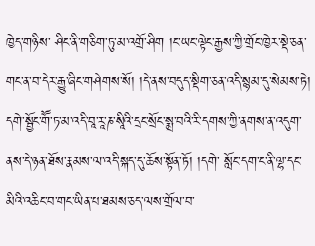ཁྱེད་གཉིས་ ཤིང་ནི་གཅིག་ཏུ་མ་འགྲོ་ཤིག །ང་ཡང་ལྟེང་རྒྱས་ཀྱི་གྲོང་ཁྱེར་སྡེ་ཅན་གང་ན་བ་དེར་རྒྱུ་ཞིང་གཤེགས་སོ། །དེ་ནས་བདུད་སྡིག་ཅན་འདི་སྙམ་དུ་སེམས་ཏེ། དགེ་སྦྱོང་གཽ་ཏ་མ་འདི་བཱ་རཱ་ཎ་སཱིའི་དྲང་སྲོང་སྨྲ་བའི་རི་དགས་ཀྱི་ནགས་ན་འདུག་ནས་དེ་ཉན་ཐོས་རྣམས་ལ་འདི་སྐད་དུ་ཆོས་སྟོན་ཏོ། །དགེ་ སློང་དག་ང་ནི་ལྷ་དང་མིའི་འཆིང་བ་གང་ཡིན་པ་ཐམས་ཅད་ལས་གྲོལ་བ་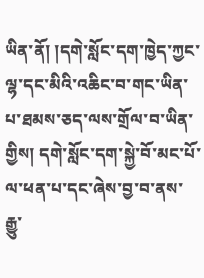ཡིན་ནོ། །དགེ་སློང་དག་ཁྱེད་ཀྱང་ལྷ་དང་མིའི་འཆིང་བ་གང་ཡིན་པ་ཐམས་ཅད་ལས་གྲོལ་བ་ཡིན་གྱིས། དགེ་སློང་དག་སྐྱེ་བོ་མང་པོ་ལ་ཕན་པ་དང་ཞེས་བྱ་བ་ནས་རྒྱུ་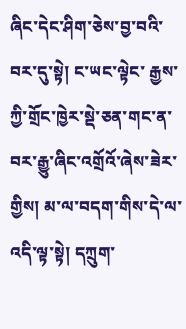ཞིང་དེང་ཤིག་ཅེས་བྱ་བའི་བར་དུ་སྟེ། ང་ཡང་ལྟེང་ རྒྱས་ཀྱི་གྲོང་ཁྱེར་སྡེ་ཅན་གང་ན་བར་རྒྱུ་ཞིང་འགྲོའོ་ཞེས་ཟེར་གྱིས། མ་ལ་བདག་གིས་དེ་ལ་འདི་ལྟ་སྟེ། དཀྲུག་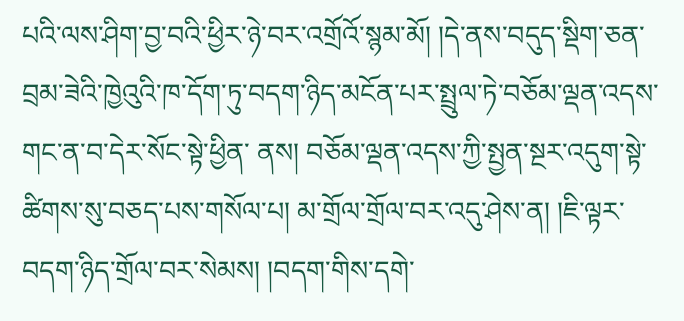པའི་ལས་ཤིག་བྱ་བའི་ཕྱིར་ཉེ་བར་འགྲོའོ་སྙམ་མོ། །དེ་ནས་བདུད་སྡིག་ཅན་བྲམ་ཟེའི་ཁྱེའུའི་ཁ་དོག་ཏུ་བདག་ཉིད་མངོན་པར་སྤྲུལ་ཏེ་བཅོམ་ལྡན་འདས་གང་ན་བ་དེར་སོང་སྟེ་ཕྱིན་ ནས། བཅོམ་ལྡན་འདས་ཀྱི་སྤྱན་སྔར་འདུག་སྟེ་ཚིགས་སུ་བཅད་པས་གསོལ་པ། མ་གྲོལ་གྲོལ་བར་འདུ་ཤེས་ན། །ཇི་ལྟར་བདག་ཉིད་གྲོལ་བར་སེམས། །བདག་གིས་དགེ་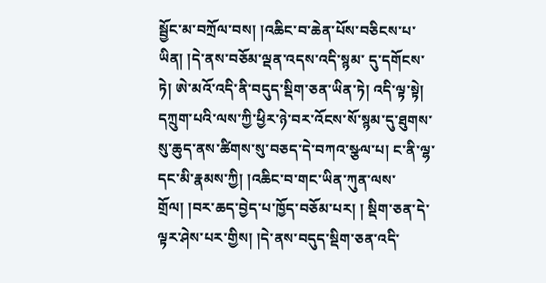སྦྱོང་མ་བཀྲོལ་བས། །འཆིང་བ་ཆེན་པོས་བཅིངས་པ་ཡིན། །དེ་ནས་བཅོམ་ལྡན་འདས་འདི་སྙམ་ དུ་དགོངས་ཏེ། ཨེ་མའོ་འདི་ནི་བདུད་སྡིག་ཅན་ཡིན་ཏེ། འདི་ལྟ་སྟེ། དཀྲུག་པའི་ལས་ཀྱི་ཕྱིར་ཉེ་བར་འོངས་སོ་སྙམ་དུ་ཐུགས་སུ་ཆུད་ནས་ཚིགས་སུ་བཅད་དེ་བཀའ་སྩལ་པ། ང་ནི་ལྷ་དང་མི་རྣམས་ཀྱི། །འཆིང་བ་གང་ཡིན་ཀུན་ལས་གྲོལ། །བར་ཆད་བྱེད་པ་ཁྱོད་བཅོམ་པར། ། སྡིག་ཅན་དེ་ལྟར་ཤེས་པར་གྱིས། །དེ་ནས་བདུད་སྡིག་ཅན་འདི་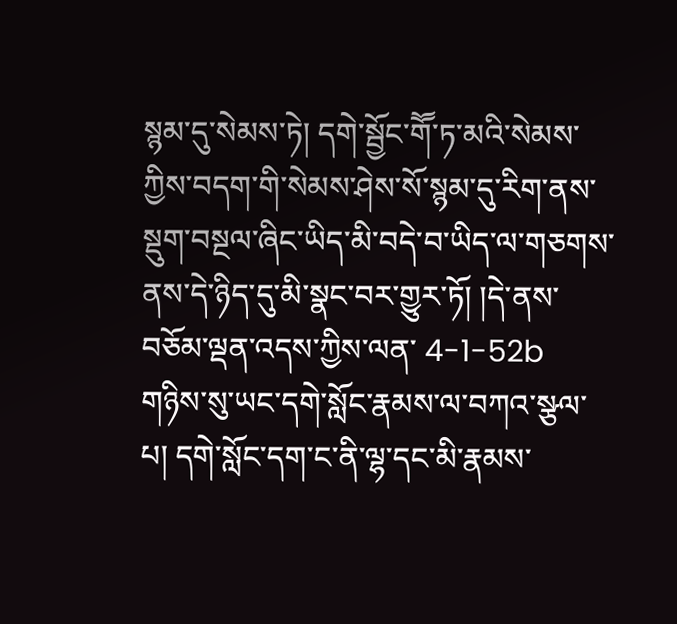སྙམ་དུ་སེམས་ཏེ། དགེ་སྦྱོང་གཽ་ཏ་མའི་སེམས་ཀྱིས་བདག་གི་སེམས་ཤེས་སོ་སྙམ་དུ་རིག་ནས་སྡུག་བསྔལ་ཞིང་ཡིད་མི་བདེ་བ་ཡིད་ལ་གཅགས་ནས་དེ་ཉིད་དུ་མི་སྣང་བར་གྱུར་ཏོ། །དེ་ནས་བཅོམ་ལྡན་འདས་ཀྱིས་ལན་ 4-1-52b གཉིས་སུ་ཡང་དགེ་སློང་རྣམས་ལ་བཀའ་སྩལ་པ། དགེ་སློང་དག་ང་ནི་ལྷ་དང་མི་རྣམས་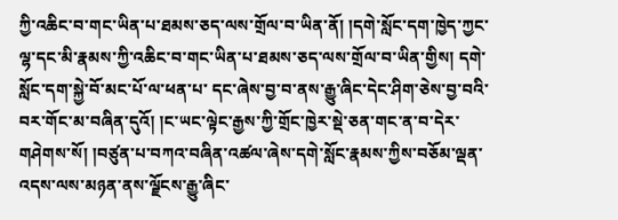ཀྱི་འཆིང་བ་གང་ཡིན་པ་ཐམས་ཅད་ལས་གྲོལ་བ་ཡིན་ནོ། །དགེ་སློང་དག་ཁྱེད་ཀྱང་ལྷ་དང་མི་རྣམས་ཀྱི་འཆིང་བ་གང་ཡིན་པ་ཐམས་ཅད་ལས་གྲོལ་བ་ཡིན་གྱིས། དགེ་སློང་དག་སྐྱེ་བོ་མང་པོ་ལ་ཕན་པ་ དང་ཞེས་བྱ་བ་ནས་རྒྱུ་ཞིང་དེང་ཤིག་ཅེས་བྱ་བའི་བར་གོང་མ་བཞིན་དུའོ། །ང་ཡང་ལྟེང་རྒྱས་ཀྱི་གྲོང་ཁྱེར་སྡེ་ཅན་གང་ན་བ་དེར་གཤེགས་སོ། །བཙུན་པ་བཀའ་བཞིན་འཚལ་ཞེས་དགེ་སློང་རྣམས་ཀྱིས་བཅོམ་ལྡན་འདས་ལས་མཉན་ནས་ལྗོངས་རྒྱུ་ཞིང་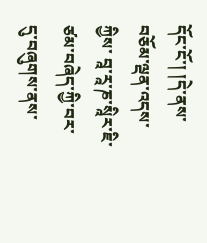དོང་ངོ་། །དེ་ནས་བཅོམ་ལྡན་འདས་ཀྱིས་ བཱ་རཱ་ཎ་སཱིར་ཇི་ཙམ་བཞེད་ཀྱི་བར་དུ་བཞུགས་ནས་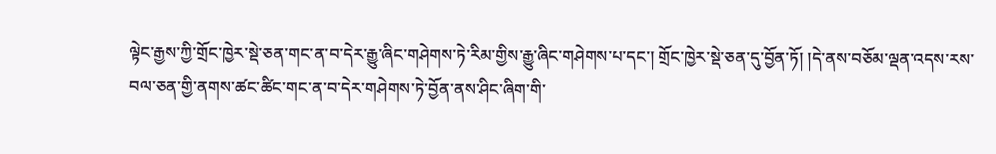ལྟེང་རྒྱས་ཀྱི་གྲོང་ཁྱེར་སྡེ་ཅན་གང་ན་བ་དེར་རྒྱུ་ཞིང་གཤེགས་ཏེ་རིམ་གྱིས་རྒྱུ་ཞིང་གཤེགས་པ་དང་། གྲོང་ཁྱེར་སྡེ་ཅན་དུ་བྱོན་ཏོ། །དེ་ནས་བཅོམ་ལྡན་འདས་རས་བལ་ཅན་གྱི་ནགས་ཚང་ཚིང་གང་ན་བ་དེར་གཤེགས་ཏེ་བྱོན་ནས་ཤིང་ཞིག་གི་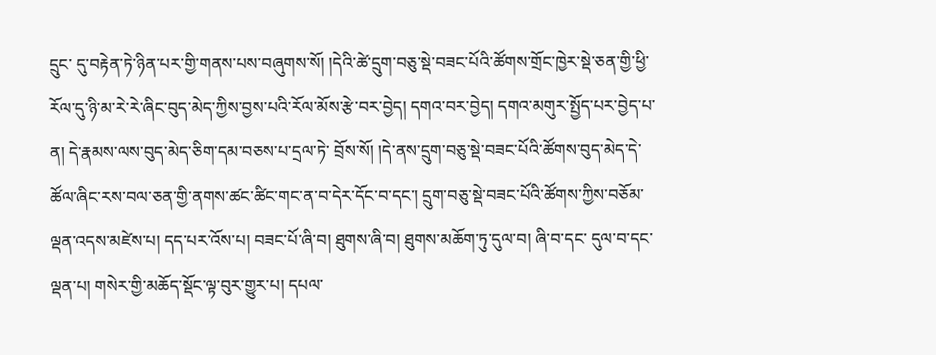དྲུང་ དུ་བརྟེན་ཏེ་ཉིན་པར་གྱི་གནས་པས་བཞུགས་སོ། །དེའི་ཚེ་དྲུག་བཅུ་སྡེ་བཟང་པོའི་ཚོགས་གྲོང་ཁྱེར་སྡེ་ཅན་གྱི་ཕྱི་རོལ་དུ་ཉི་མ་རེ་རེ་ཞིང་བུད་མེད་ཀྱིས་བྱས་པའི་རོལ་མོས་རྩེ་བར་བྱེད། དགའ་བར་བྱེད། དགའ་མགུར་སྤྱོད་པར་བྱེད་པ་ན། དེ་རྣམས་ལས་བུད་མེད་ཅིག་དམ་བཅས་པ་དྲལ་ཏེ་ བྲོས་སོ། །དེ་ནས་དྲུག་བཅུ་སྡེ་བཟང་པོའི་ཚོགས་བུད་མེད་དེ་ཚོལ་ཞིང་རས་བལ་ཅན་གྱི་ནགས་ཚང་ཚིང་གང་ན་བ་དེར་དོང་བ་དང་། དྲུག་བཅུ་སྡེ་བཟང་པོའི་ཚོགས་ཀྱིས་བཅོམ་ལྡན་འདས་མཛེས་པ། དད་པར་འོས་པ། བཟང་པོ་ཞི་བ། ཐུགས་ཞི་བ། ཐུགས་མཆོག་ཏུ་དུལ་བ། ཞི་བ་དང་ དུལ་བ་དང་ལྡན་པ། གསེར་གྱི་མཆོད་སྡོང་ལྟ་བུར་གྱུར་པ། དཔལ་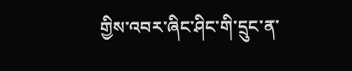གྱིས་འབར་ཞིང་ཤིང་གི་དྲུང་ན་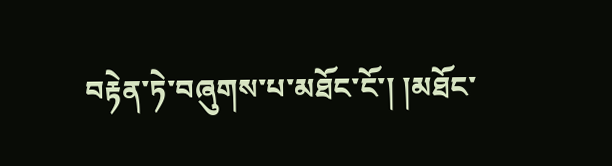བརྟེན་ཏེ་བཞུགས་པ་མཐོང་ངོ་། །མཐོང་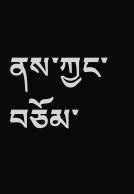ནས་ཀྱང་བཅོམ་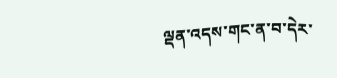ལྡན་འདས་གང་ན་བ་དེར་